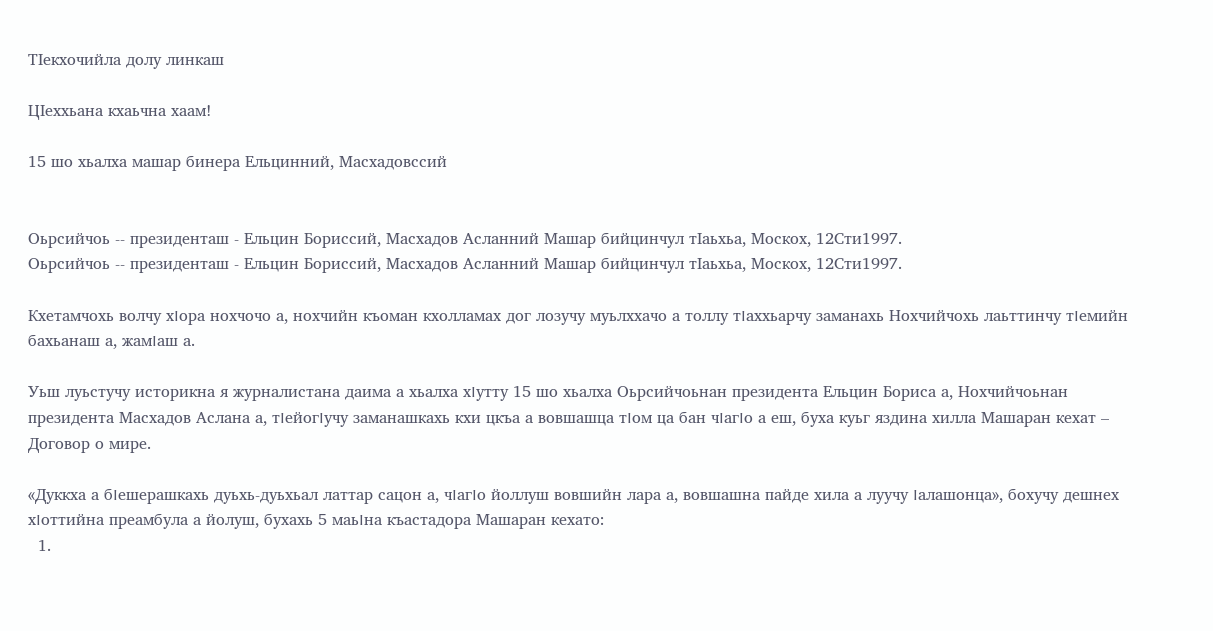ТIекхочийла долу линкаш

ЦIеххьана кхаьчна хаам!

15 шо хьалха машар бинера Ельцинний, Масхадовссий


Оьрсийчоь -- президенташ - Ельцин Бориссий, Масхадов Асланний Машар бийцинчул тIаьхьа, Москох, 12Сти1997.
Оьрсийчоь -- президенташ - Ельцин Бориссий, Масхадов Асланний Машар бийцинчул тIаьхьа, Москох, 12Сти1997.

Кхетамчохь волчу хΙора нохчочо а, нохчийн къоман кхолламах дог лозучу муьлххачо а толлу тΙаххьарчу заманахь Нохчийчохь лаьттинчу тΙемийн бахьанаш а, жамΙаш а.

Уьш луьстучу историкна я журналистана даима а хьалха хΙутту 15 шо хьалха Оьрсийчоьнан президента Ельцин Бориса а, Нохчийчоьнан президента Масхадов Аслана а, тΙейогΙучу заманашкахь кхи цкъа а вовшашца тΙом ца бан чΙагΙо а еш, буха куьг яздина хилла Машаран кехат – Договор о мире.

«Дуккха а бΙешерашкахь дуьхь-дуьхьал латтар сацон а, чΙагΙо йоллуш вовшийн лара а, вовшашна пайде хила а луучу Ιалашонца», бохучу дешнех хΙоттийна преамбула а йолуш, бухахь 5 маьΙна къастадора Машаран кехато:
  1.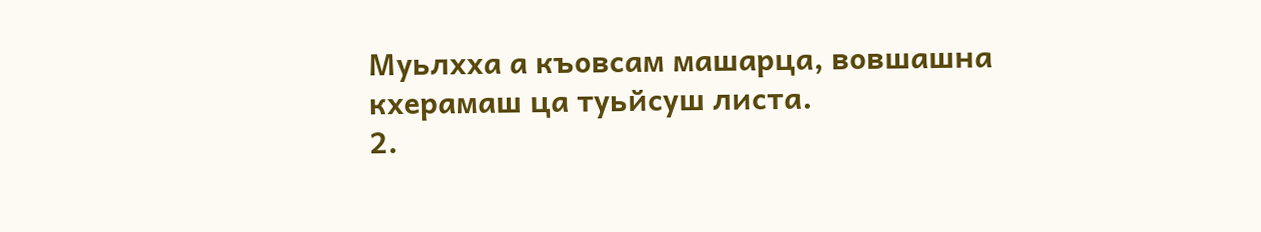Муьлхха а къовсам машарца, вовшашна кхерамаш ца туьйсуш листа.
2.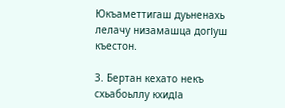Юкъаметтигаш дуьненахь лелачу низамашца догΙуш къестон.

3. Бертан кехато некъ схьабоьллу кхидΙа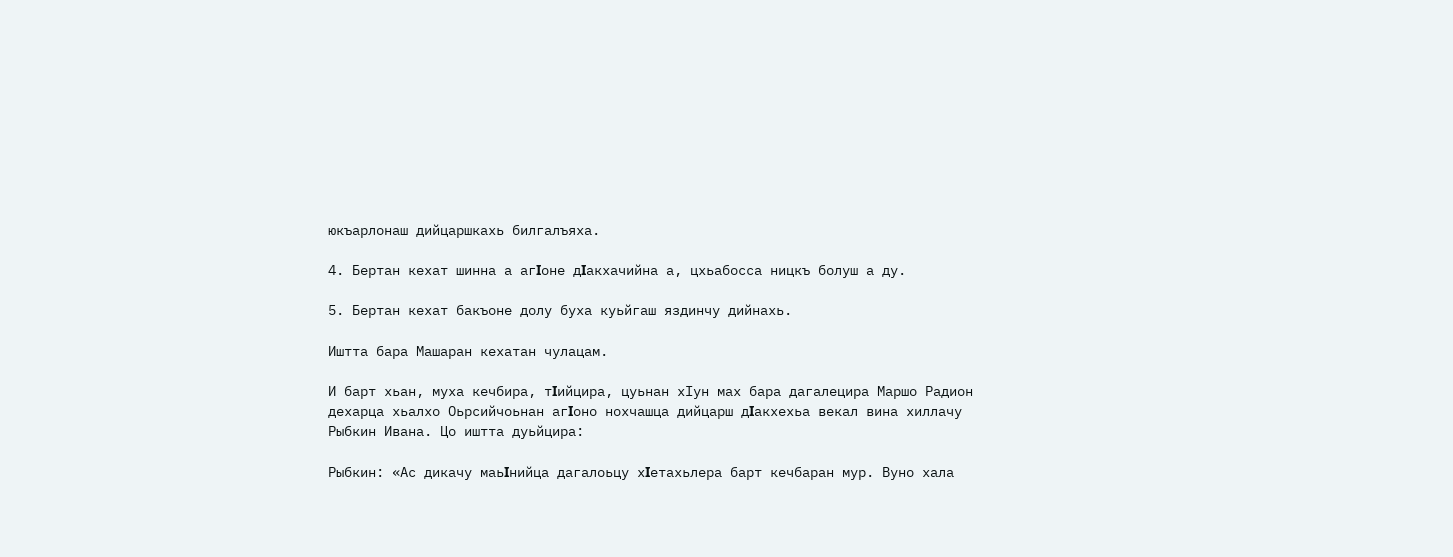юкъарлонаш дийцаршкахь билгалъяха.

4. Бертан кехат шинна а агΙоне дΙакхачийна а, цхьабосса ницкъ болуш а ду.

5. Бертан кехат бакъоне долу буха куьйгаш яздинчу дийнахь.

Иштта бара Машаран кехатан чулацам.

И барт хьан, муха кечбира, тΙийцира, цуьнан хIун мах бара дагалецира Маршо Радион дехарца хьалхо Оьрсийчоьнан агΙоно нохчашца дийцарш дΙакхехьа векал вина хиллачу Рыбкин Ивана. Цо иштта дуьйцира:

Рыбкин: «Ас дикачу маьΙнийца дагалоьцу хΙетахьлера барт кечбаран мур. Вуно хала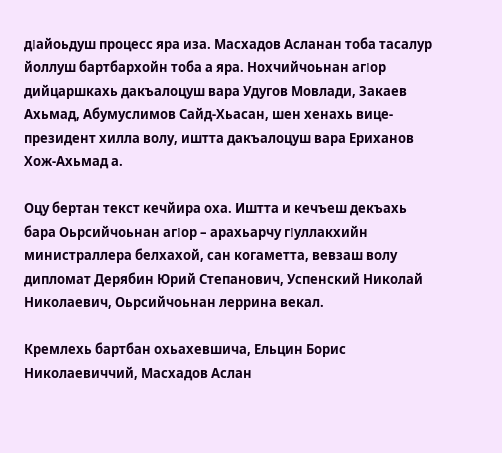дΙайоьдуш процесс яра иза. Масхадов Асланан тоба тасалур йоллуш бартбархойн тоба а яра. Нохчийчоьнан агΙор дийцаршкахь дакъалоцуш вара Удугов Мовлади, Закаев Ахьмад, Абумуслимов Сайд-Хьасан, шен хенахь вице-президент хилла волу, иштта дакъалоцуш вара Ериханов Хож-Ахьмад а.

Оцу бертан текст кечйира оха. Иштта и кечъеш декъахь бара Оьрсийчоьнан агΙор – арахьарчу гΙуллакхийн министраллера белхахой, сан когаметта, вевзаш волу дипломат Дерябин Юрий Степанович, Успенский Николай Николаевич, Оьрсийчоьнан леррина векал.

Кремлехь бартбан охьахевшича, Ельцин Борис Николаевиччий, Масхадов Аслан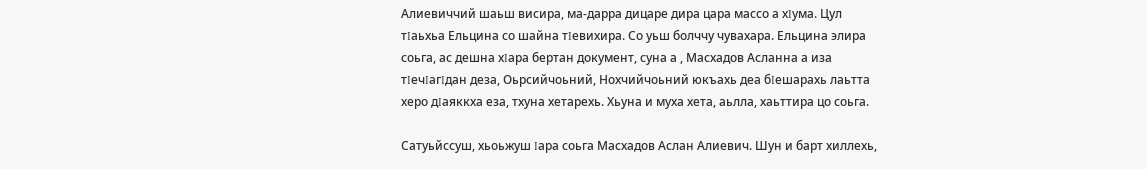Алиевиччий шаьш висира, ма-дарра дицаре дира цара массо а хΙума. Цул тΙаьхьа Ельцина со шайна тΙевихира. Со уьш болччу чувахара. Ельцина элира соьга, ас дешна хΙара бертан документ, суна а , Масхадов Асланна а иза тΙечΙагΙдан деза, Оьрсийчоьний, Нохчийчоьний юкъахь деа бΙешарахь лаьтта херо дΙаяккха еза, тхуна хетарехь. Хьуна и муха хета, аьлла, хаьттира цо соьга.

Сатуьйссуш, хьоьжуш Ιара соьга Масхадов Аслан Алиевич. Шун и барт хиллехь,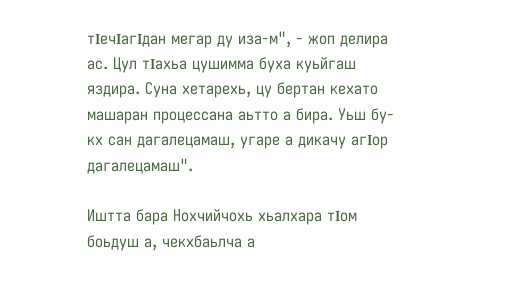тΙечΙагΙдан мегар ду иза-м", - жоп делира ас. Цул тΙахьа цушимма буха куьйгаш яздира. Суна хетарехь, цу бертан кехато машаран процессана аьтто а бира. Уьш бу-кх сан дагалецамаш, угаре а дикачу агΙор дагалецамаш".

Иштта бара Нохчийчохь хьалхара тΙом боьдуш а, чекхбаьлча а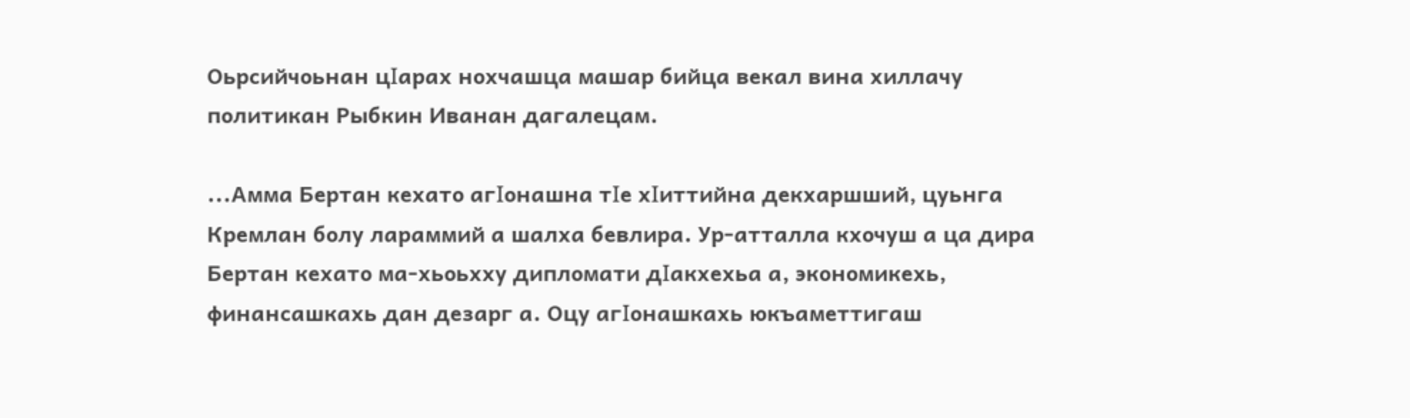Оьрсийчоьнан цΙарах нохчашца машар бийца векал вина хиллачу политикан Рыбкин Иванан дагалецам.

...Амма Бертан кехато агΙонашна тΙе хΙиттийна декхаршший, цуьнга Кремлан болу лараммий а шалха бевлира. Ур-атталла кхочуш а ца дира Бертан кехато ма-хьоьхху дипломати дΙакхехьа а, экономикехь, финансашкахь дан дезарг а. Оцу агΙонашкахь юкъаметтигаш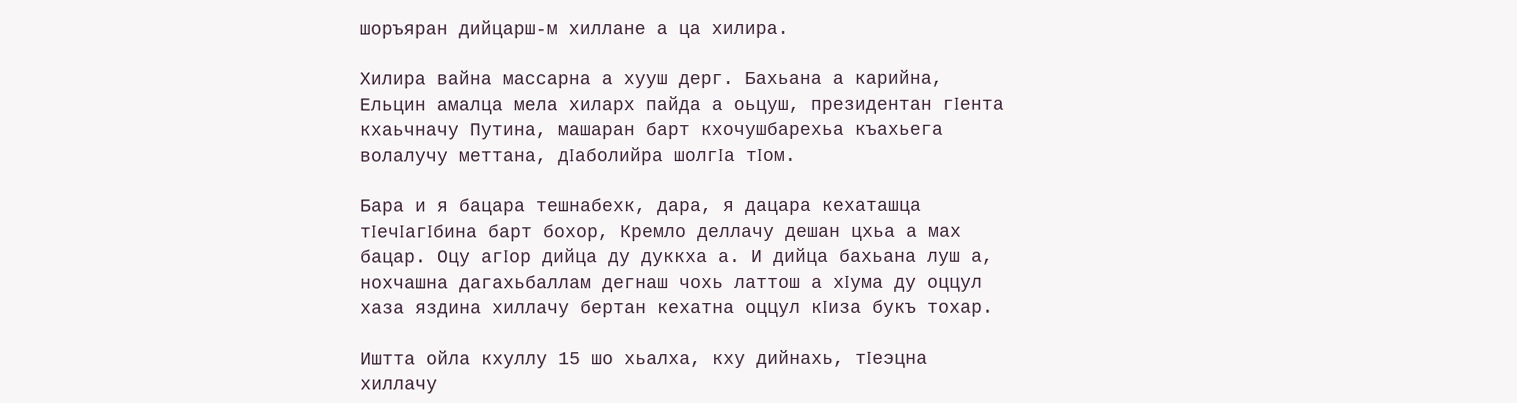шоръяран дийцарш-м хиллане а ца хилира.

Хилира вайна массарна а хууш дерг. Бахьана а карийна, Ельцин амалца мела хиларх пайда а оьцуш, президентан гΙента кхаьчначу Путина, машаран барт кхочушбарехьа къахьега волалучу меттана, дΙаболийра шолгΙа тΙом.

Бара и я бацара тешнабехк, дара, я дацара кехаташца тΙечΙагΙбина барт бохор, Кремло деллачу дешан цхьа а мах бацар. Оцу агΙор дийца ду дуккха а. И дийца бахьана луш а, нохчашна дагахьбаллам дегнаш чохь латтош а хΙума ду оццул хаза яздина хиллачу бертан кехатна оццул кΙиза букъ тохар.

Иштта ойла кхуллу 15 шо хьалха, кху дийнахь, тΙеэцна хиллачу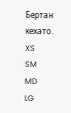Бертан кехато.
XS
SM
MD
LG